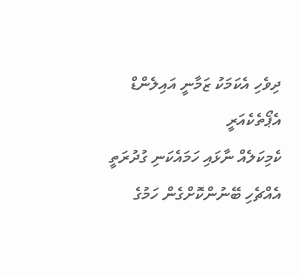ދިވެހި އެކަމަކު ޒަމާނީ އައިލެންޑް އެޕޯތެކެއަރީ
ކެމިކަލެއް ނާޅައި ހަމައެކަނި ގުދުރަތީ އެއްޗެހި ބޭނުންކޮށްގެން ހަމުގެ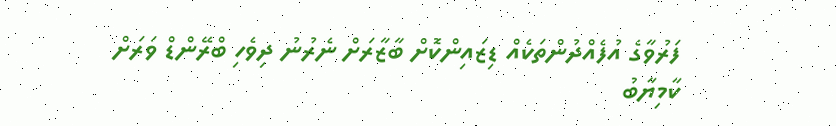ފަރުވާގެ އުފެއްދުންތަކެއް ޑިޒައިންކޮށް ބާޒާރަށް ނެރުނު ދިވެހި ބްރޭންޑް ވަރަށް ކާމިޔާބު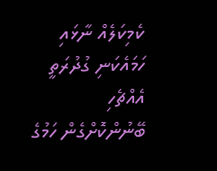ކެމިކަލެއް ނާޅައި ހަމައެކަނި ގުދުރަތީ އެއްޗެހި ބޭނުންކޮށްގެން ހަމުގެ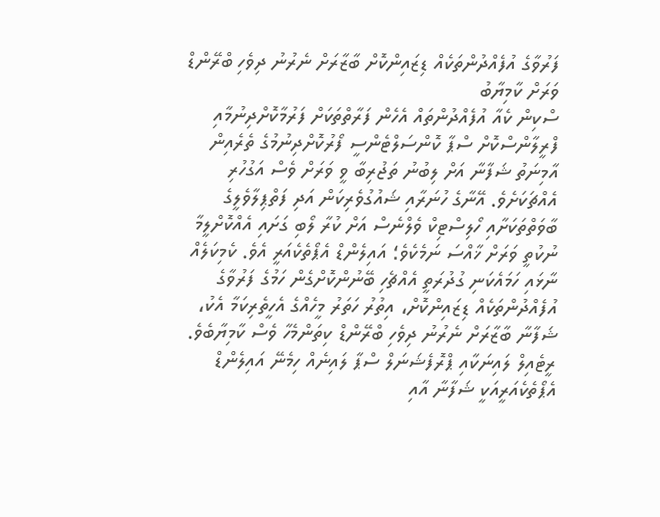ފަރުވާގެ އުފެއްދުންތަކެއް ޑިޒައިންކޮށް ބާޒާރަށް ނެރުނު ދިވެހި ބްރޭންޑް ވަރަށް ކާމިޔާބު
ސްކިން ކެއާ އުފެއްދުންތައް އެހެން ފަރާތްތަކަށް ފަރުމާކޮށްދިނުމާއި ފްރީލާންސްކޮށް ސްޕާ ކޮންސަލްޓެންސީ ފޯރުކޮށްދިނުމުގެ ތެރެއިން އާމިނަތު ޝަފާނާ އަށް ލިބުނު ތަޖުރިބާ ވީ ވަރަށް ވެސް އަގުހުރި އެއްޗަކަށެވެ. އޭނާގެ ހުނަރާއި ޝައުގުވެރިކަން އަދި ފަތްޕިލާވެލީގެ ބާވަތްތަކަށާއި ހޯލިސްޓިކް ވެލްނެސް އަށް ކުރާ ލޯބި ގަށައި އެއްކޮށްލީމާ ނުކުތީ ވަރަށް ޚާއްސަ ނަމެކެވެ؛ އައިލެންޑް އެޕޯތެކެއަރީ އެވެ. ކެމިކަލެއް ނާޅައި ހަމައެކަނި ގުދުރަތީ އެއްޗެހި ބޭނުންކޮށްގެން ހަމުގެ ފަރުވާގެ އުފެއްދުންތަކެއް ޑިޒައިންކޮށް، އިތުރު ހަތަރު މީހެއްގެ އެހީތެރިކަމާ އެކު، ޝަފާނާ ބާޒާރަށް ނެރުނު ދިވެހި ބްރޭންޑް ކިތަންމެހާ ވެސް ކާމިޔާބެވެ.
ރީޓެއިލް ލައިނަކާއި ޕްރޮފެޝަނަލް ސްޕާ ލައިނެއް ހިމެނޭ އައިލެންޑް އެޕޯތެކެއަރީއަކީ ޝަފާނާ އާއި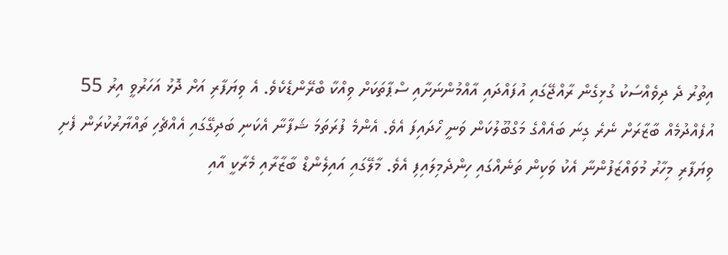އިތުރު ދެ ދިވެއްސަކު ގުޅިގެން ރާއްޖޭގައި އުފައްދައި އާއްމުންނަށާއި ސްޕާތަކަށް ވިއްކާ ބްރޭންޑެކެވެ. އެ ވިޔަފާރި އަށް ދޮޅު އަހަރުވީ އިރު 55 އުފެއްދުމެއް ބާޒާރަށް ނެރެ ގިނަ ބައެއްގެ މަގްބޫލުކަން ވަނީ ހޯދައިފަ އެވެ. އެންމެ ފުރަތަމަ ޝަފާނާ އެކަނި ބަދިގޭގައި އެއްޗެހި ތައްޔާރުކުރަން ފެށި ވިޔަފާރި މިހާރު މުވައްޒަފުންނާ އެކު ވަކިން ތަނެއްގައި ހިންދެމިލައިފި އެވެ. މާލޭގައި އައިލެންޑް ބާޒާރާއި މެރާކީ އާއި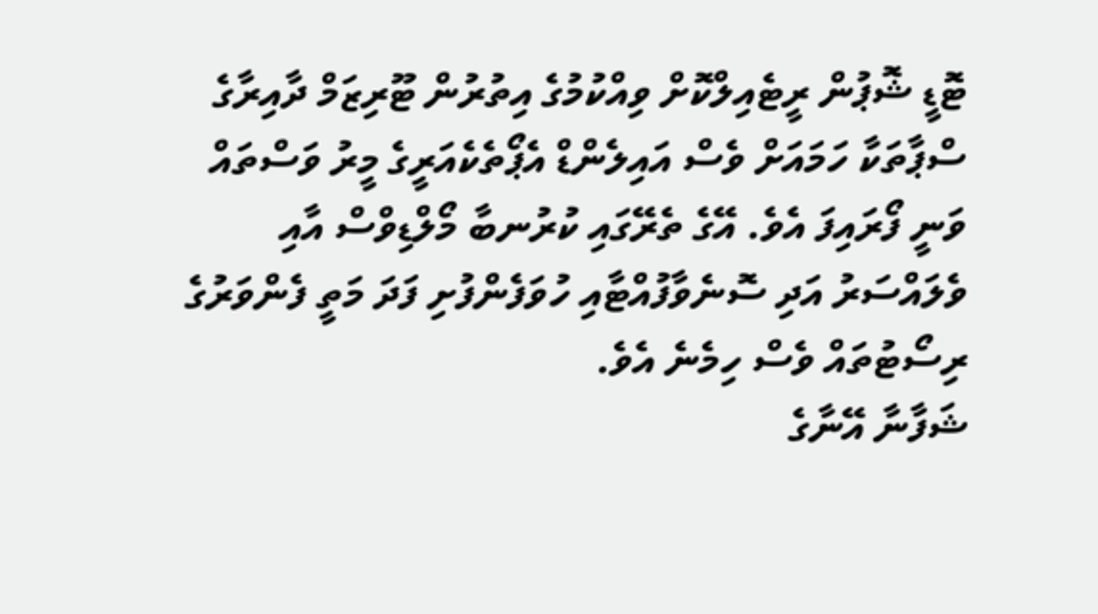ޓޮޑީ ޝޮޕުން ރީޓެއިލްކޮށް ވިއްކުމުގެ އިތުރުން ޓޫރިޒަމް ދާއިރާގެ ސްޕާތަކާ ހަމައަށް ވެސް އައިލެންޑް އެޕޯތެކެއަރީގެ މީރު ވަސްތައް ވަނީ ފޯރައިފަ އެވެ. އޭގެ ތެރޭގައި ކުރުނބާ މޯލްޑިވްސް އާއި ވެލައްސަރު އަދި ސޮނެވާފުއްޓާއި ހުވަފެންފުށި ފަދަ މަތީ ފެންވަރުގެ ރިސޯޓުތައް ވެސް ހިމެނެ އެވެ.
ޝަފާނާ އޭނާގެ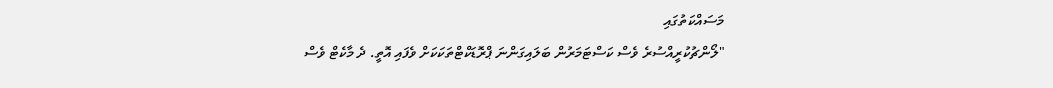މަސައްކަތުގައި
"ލޯންޗުކުރީއްސުރެ ވެސް ކަސްޓަމަރުން ބަލައިގަންނަ ޕްރޮޑަކްޓްތަކަކަށް ވެފައި އޮތީ. ދެ މާކެޓް ވެސް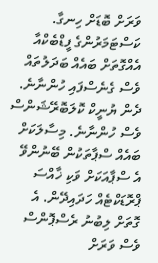ވަރަށް ބޮޑަށް ހިނގާ. ކަސްޓަމަރުންގެ ފީޑްބެކްއާ އެއްގޮތަށް ބައެއް ބަދަލުތައް ވެސް ގެނެސްފައި ހުންނާނެ. ދެން ޔުނީކް ކޮލަބޮރޭޝަންސް ވެސް ހުންނާނެ. މިސާލަކަށް ބައެއް ސްޕާތަކުން ބޭނުންވޭ އެ ސްޕާއަކަށް ވަކި ޚާއްސަ ޕްރޮޑަކްޓެއް ހަދައިދޭން. އެ ގޮތަށް ލިބުނު ރެސްޕޮންސް ވެސް ވަރަށް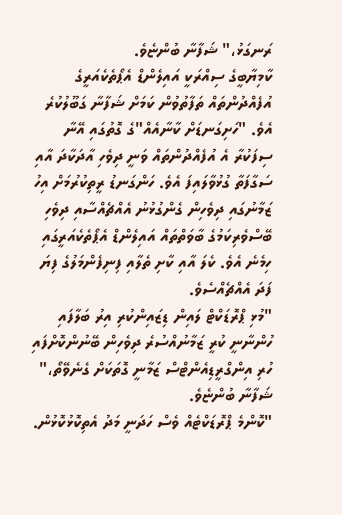ރަނގަޅު،" ޝަފާނާ ބުންޏެވެ.
ކާމިޔާބީގެ ސިއްރަކީ އައިލެންޑް އެޕޯތެކެއަރީގެ އުފެއްދުންތައް ތަފާތުވުން ކަމަށް ޝަފާނާ ގަބޫލުކުރެ އެވެ. "ހަށިގަނޑަށް ކާނާއެއް"ގެ ގޮތުގައި އޭނާ ސިފަކުރާ އެ އުފެއްދުންތައް ވަނީ ދިވެހި އާދަކާދަ އާއި ސަގާފަތާ ގުޅުވާލައިފަ އެވެ. ހަންގަނޑު ރީތިކުރުމަށް އިހު ޒަމާނުގައި ދިވެހިން ގެންގުޅުނު އެއްޗެއްސާއި ދިވެހި ބޭސްވެރިކަމުގެ ބާވަތްތައް އައިލެންޑް އެޕޯތެކެއަރީގައި ހިމެނެ އެވެ. ކެލަ އާއި ކާށި ތެލާއި ފިނިފެންމަލުގެ ފިޔަ ފަދަ އެއްޗެއްސެވެ.
"މުޅި ޕްރޮޑަކްޓް ލައިން ޑިޒައިންކުރި އިރު ބަލާފައި ހުންނާނީ ކުރީ ޒަމާނުއްސުރެ ދިވެހިން ބޭނުންކޮށްފައި ހުރި އިންގްރީޑިއެންޓްސް ޒަމާނީ ގޮތަކަށް ގެނެވޭތޯ،" ޝަފާނާ ބުންޏެވެ.
"ކޮންމެ ޕްރޮޑަކްޓެއް ވެސް ހަދަނީ މަދު އެތިކޮޅުކޮޅުން.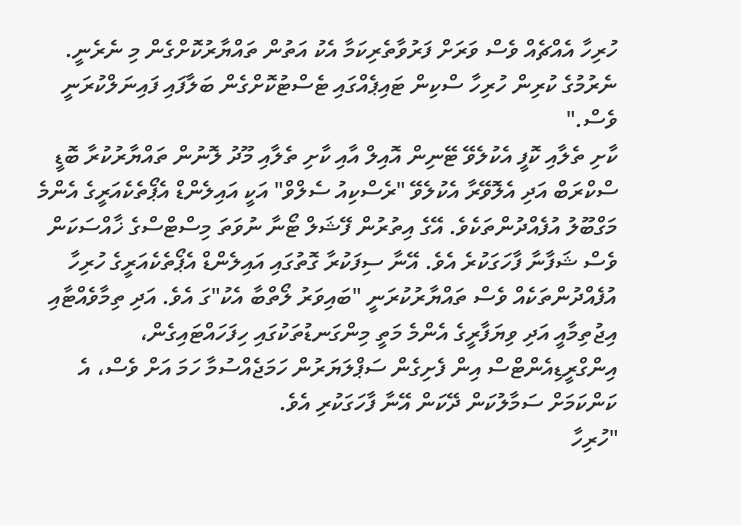ހުރިހާ އެއްޗެއް ވެސް ވަރަށް ފަރުވާތެރިކަމާ އެކު އަތުން ތައްޔާރުކޮށްގެން މި ނެރެނީ. ނެރުމުގެ ކުރިން ހުރިހާ ސްކިން ޓައިޕެއްގައި ޓެސްޓުކޮށްގެން ބަލާފައި ފައިނަލްކުރަނީ ވެސް."
ކާށި ތެލާއި ކޮފީ އެކުލެވޭ ޓޭނިން އޮއިލް އާއި ކާށި ތެލާއި މޫދު ލޮނުން ތައްޔާރުކުރާ ބޮޑީ ސްކްރަބް އަދި އެލޮވޭރާ އެކުލެވޭ "ރެސްކިއު ސެލްވް" އަކީ އައިލެންޑް އެޕޯތެކެއަރީގެ އެންމެ މަގްބޫލު އުފެއްދުންތަކެވެ. އޭގެ އިތުރުން ފޭޝަލް ޓޯނާ ނުވަތަ މިސްޓްސްގެ ޚާއްސަކަން ވެސް ޝަފާނާ ފާހަގަކުރެ އެވެ. އޭނާ ސިފަކުރާ ގޮތުގައި އައިލެންޑް އެޕޯތެކެއަރީގެ ހުރިހާ އުފެއްދުންތަކެއް ވެސް ތައްޔާރުކުރަނީ "ބައިވަރު ލޯތްބާ އެކު"ގަ އެވެ. އަދި ތިމާވެއްޓާއި އިޖުތިމާއީ އަދި ވިޔަފާރީގެ އެންމެ މަތީ މިންގަނޑުތަކުގައި ހިފަހައްޓައިގެން، އިންގްރީޑިއެންޓްސް އިން ފެށިގެން ސަޕްލަޔަރުން ހަމަޖެއްސުމާ ހަމަ އަށް ވެސް، އެ ކަންކަމަށް ސަމާލުކަން ދޭކަން އޭނާ ފާހަގަކުރި އެވެ.
"ހުރިހާ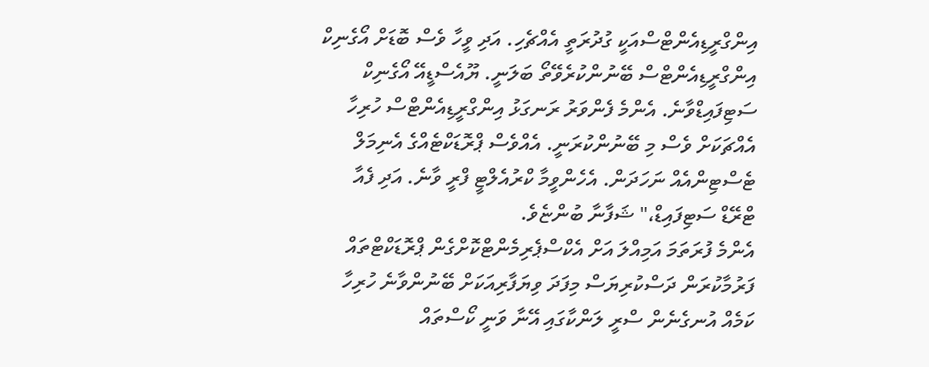އިންގްރީޑިއެންޓްސްއަކީ ގުދުރަތީ އެއްޗެހި. އަދި ވީހާ ވެސް ބޮޑަށް އޯގެނިކް އިންގްރީޑިއެންޓްސް ބޭނުންކުރެވޭތޯ ބަލަނީ. ޔޫއެސްޑީއޭ އޯގެނިކް ސަޓިފައިޑްވާނެ. އެންމެ ފެންވަރު ރަނގަޅު އިންގްރީޑިއެންޓްސް ހުރިހާ އެއްޗަކަށް ވެސް މި ބޭނުންކުރަނީ. އެއްވެސް ޕްރޮޑަކްޓެއްގެ އެނިމަލް ޓެސްޓިންއެއް ނަހަދަން. އެހެންވީމާ ކްރުއެލްޓީ ފްރީ ވާނެ. އަދި ފެއާ ޓްރޭޑް ސަޓިފައިޑް،" ޝަފާނާ ބުންޏެވެ.
އެންމެ ފުރަތަމަ އަމިއްލަ އަށް އެކްސްޕެރިމެންޓްކޮށްގެން ޕްރޮޑަކްޓްތައް ފަރުމާކުރަން ދަސްކުރިޔަސް މިފަދަ ވިޔަފާރިއަކަށް ބޭނުންވާނެ ހުރިހާ ކަމެއް އުނގެނެން ސްރީ ލަންކާގައި އޭނާ ވަނީ ކޯސްތައް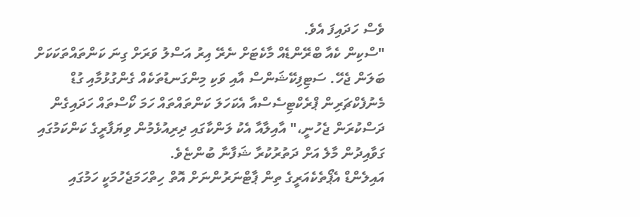ވެސް ހަދައިފަ އެވެ.
"ސްކިން ކެއާ ބްރޭންޑެއް މާކެޓަށް ނެރޭ އިރު އަސްލު ވަރަށް ގިނަ ކަންތައްތަކަކަށް ބަލަން ޖެހޭ. ސަޓިފިކޭޝަންސް އާއި ވަކި މިންގަނޑުތަކެއް ގެންގުޅުމާއި ގުޑް މެނުފެކްޗަރިން ޕްރެކްޓިސެސްއާ އެކަހަލަ ކަންތައްތައް ހަމަ ކޯސްތައް ހަދައިގެން ދަސްކުރަން ޖެހުނީ،" އާއިލާއާ އެކު ލަންކާގައި ދިރިއުޅެމުން ވިޔަފާރީގެ ކަންކަމުގައި ގަވާއިދުން މާލެ އަށް ދަތުރުކުރާ ޝަފާނާ ބުންޏެވެ.
އައިލެންޑް އެޕޯތެކެއަރީގެ ތިން ޕާޓްނަރުންނަށް އޮތް ހިތްހަމަޖެހުމަކީ ހަމުގައި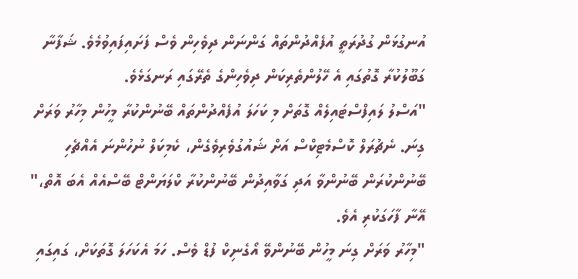އުނގުޅަން ގުދުރަތީ އުފެއްދުންތައް ގަންނަން ދިވެހިން ވެސް ފަށައިފައިވުމެވެ. ޝަފާނާ ގަބޫލުކުރާ ގޮތުގައި އެ ހޭލުންތެރިކަން ދިވެހިންގެ ތެރޭގައި ރަނގަޅެވެ.
"އަސްލު ލައިފްސްޓައިލެއް ގޮތަށް މި ކަހަލަ އުފެއްދުންތައް ބޭނުންކުރާ މީހުން މިހާރު ވަރަށް ގިނަ. ނެޗުރަލް ކޮސްމެޓިކްސް އަށް ޝައުގުވެރިވެގެން، ކެމިކަލް ނުހުންނަ އެއްޗެހި ބޭނުންކުރަން ބޭނުންވާ އަދި ގަވާއިދުން ބޭނުންކުރާ ކްލަޔަންޓް ބޭސްއެއް އެބަ އޮތް،" އޭނާ ފާހަގަކުރި އެވެ.
"މިހާރު ވަރަށް ގިނަ މީހުން ބޭނުންވޭ އޯގެނިކް ފުޑް ވެސް. ހަމަ އެކަހަލަ ގޮތަކަށް، ގައިގައި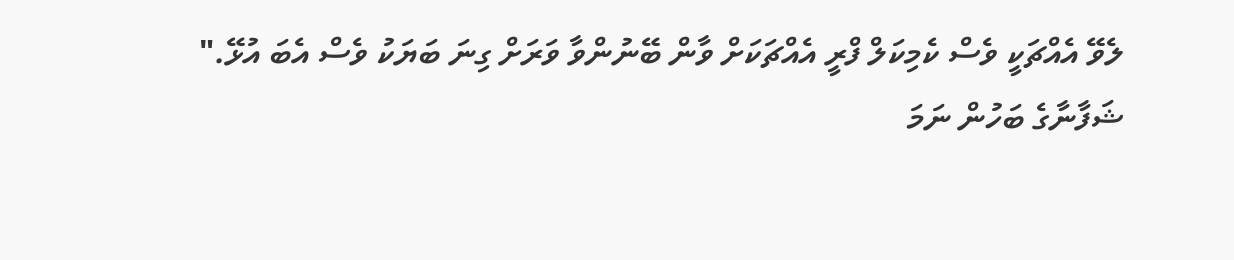ލެވޭ އެއްޗަކީ ވެސް ކެމިކަލް ފްރީ އެއްޗަކަށް ވާން ބޭނުންވާ ވަރަށް ގިނަ ބަޔަކު ވެސް އެބަ އުޅޭ."
ޝަފާނާގެ ބަހުން ނަމަ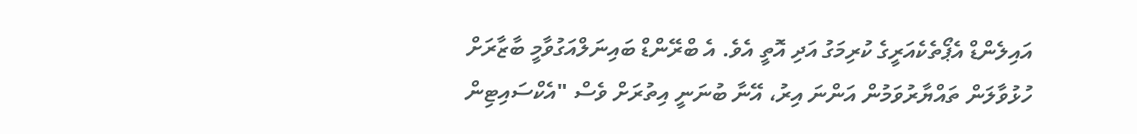އައިލެންޑް އެޕޯތެކެއަރީގެ ކުރިމަގު އަދި އޮތީ އެވެ. އެ ބްރޭންޑް ބައިނަލްއަގުވާމީ ބާޒާރަށް ހުޅުވާލަން ތައްޔާރުވަމުން އަންނަ އިރު، އޭނާ ބުނަނީ އިތުރަށް ވެސް "އެކްސައިޓިން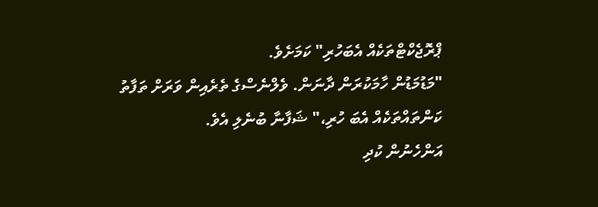ޕްރޮޖެކްޓްތަކެއް އެބަހުރި" ކަމަށެވެ.
"މަޑުމަޑުން ހާމަކުރަން ދާނަން. ވެލްނެސްގެ ތެރެއިން ވަރަށް ތަފާތު ކަންތައްތަކެއް އެބަ ހުރި،" ޝަފާނާ ބުނެލި އެވެ.
އަންހެނުން ކުދި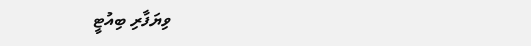ވިޔަފާރި ބިއުޓީ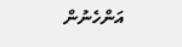އަންހެނުން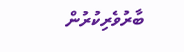ބާރުވެރިކުރުން